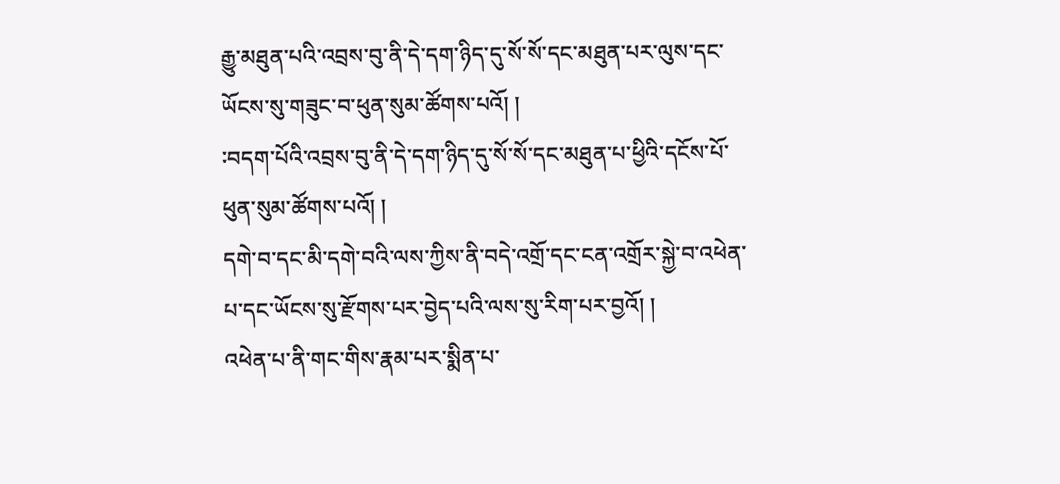རྒྱུ་མཐུན་པའི་འབྲས་བུ་ནི་དེ་དག་ཉིད་དུ་སོ་སོ་དང་མཐུན་པར་ལུས་དང་ཡོངས་སུ་གཟུང་བ་ཕུན་སུམ་ཚོགས་པའོ། །
࿒བདག་པོའི་འབྲས་བུ་ནི་དེ་དག་ཉིད་དུ་སོ་སོ་དང་མཐུན་པ་ཕྱིའི་དངོས་པོ་ཕུན་སུམ་ཚོགས་པའོ། །
དགེ་བ་དང་མི་དགེ་བའི་ལས་ཀྱིས་ནི་བདེ་འགྲོ་དང་ངན་འགྲོར་སྐྱེ་བ་འཕེན་པ་དང་ཡོངས་སུ་རྫོགས་པར་བྱེད་པའི་ལས་སུ་རིག་པར་བྱའོ། །
འཕེན་པ་ནི་གང་གིས་རྣམ་པར་སྨིན་པ་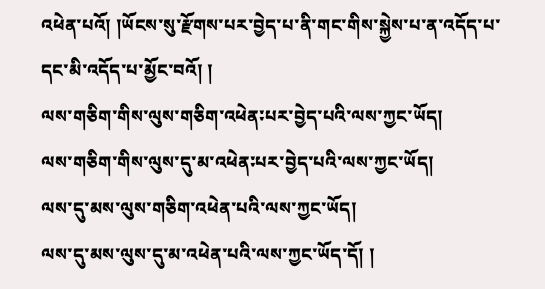འཕེན་པའོ། །ཡོངས་སུ་རྫོགས་པར་བྱེད་པ་ནི་གང་གིས་སྐྱེས་པ་ན་འདོད་པ་དང་མི་འདོད་པ་མྱོང་བའོ། །
ལས་གཅིག་གིས་ལུས་གཅིག་འཕེན࿒པར་བྱེད་པའི་ལས་ཀྱང་ཡོད།
ལས་གཅིག་གིས་ལུས་དུ་མ་འཕེན࿒པར་བྱེད་པའི་ལས་ཀྱང་ཡོད།
ལས་དུ་མས་ལུས་གཅིག་འཕེན་པའི་ལས་ཀྱང་ཡོད།
ལས་དུ་མས་ལུས་དུ་མ་འཕེན་པའི་ལས་ཀྱང་ཡོད་དོ། །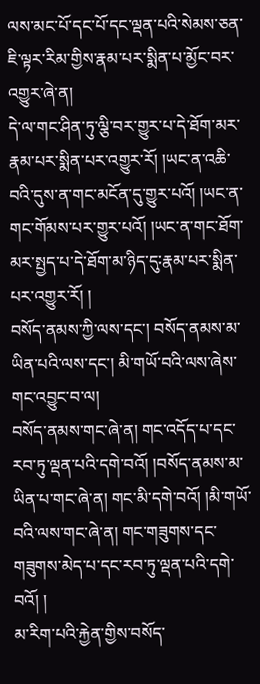ལས་མང་པོ་དང་པོ་དང་ལྡན་པའི་སེམས་ཅན་ཇི་ལྟར་རིམ་གྱིས་རྣམ་པར་སྨིན་པ་མྱོང་བར་འགྱུར་ཞེ་ན།
དེ་ལ་གང་ཤིན་ཏུ་ལྕི་བར་གྱུར་པ་དེ་ཐོག་མར་རྣམ་པར་སྨིན་པར་འགྱུར་རོ། །ཡང་ན་འཆི་བའི་དུས་ན་གང་མངོན་དུ་གྱུར་པའོ། །ཡང་ན་གང་གོམས་པར་གྱུར་པའོ། །ཡང་ན་གང་ཐོག་མར་སྤྱད་པ་དེ་ཐོག་མ་ཉིད་དུ࿒རྣམ་པར་སྨིན་པར་འགྱུར་རོ། །
བསོད་ནམས་ཀྱི་ལས་དང་། བསོད་ནམས་མ་ཡིན་པའི་ལས་དང་། མི་གཡོ་བའི་ལས་ཞེས་གང་འབྱུང་བ་ལ།
བསོད་ནམས་གང་ཞེ་ན། གང་འདོད་པ་དང་རབ་ཏུ་ལྡན་པའི་དགེ་བའོ། །བསོད་ནམས་མ་ཡིན་པ་གང་ཞེ་ན། གང་མི་དགེ་བའོ། །མི་གཡོ་བའི་ལས་གང་ཞེ་ན། གང་གཟུགས་དང་གཟུགས་མེད་པ་དང་རབ་ཏུ་ལྡན་པའི་དགེ་བའོ། །
མ་རིག་པའི་རྐྱེན་གྱིས་བསོད་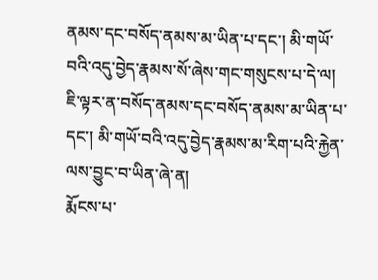ནམས་དང་བསོད་ནམས་མ་ཡིན་པ་དང་། མི་གཡོ་བའི་འདུ་བྱེད་རྣམས་སོ་ཞེས་གང་གསུངས་པ་དེ་ལ། ཇི་ལྟར་ན་བསོད་ནམས་དང་བསོད་ནམས་མ་ཡིན་པ་དང་། མི་གཡོ་བའི་འདུ་བྱེད་རྣམས་མ་རིག་པའི་རྐྱེན་ལས་བྱུང་བ་ཡིན་ཞེ་ན།
རྨོངས་པ་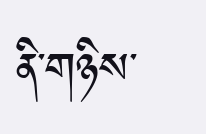ནི་གཉིས་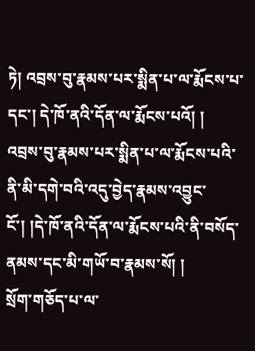ཏེ། འབྲས་བུ་རྣམས་པར་སྨིན་པ་ལ་རྨོངས་པ་དང་། དེ་ཁོ་ནའི་དོན་ལ་རྨོངས་པའོ། །
འབྲས་བུ་རྣམས་པར་སྨིན་པ་ལ་རྨོངས་པའི་ནི་མི་དགེ་བའི་འདུ་བྱེད་རྣམས་འབྱུང་ངོ་། །དེ་ཁོ་ནའི་དོན་ལ་རྨོངས་པའི་ནི་བསོད་ནམས་དང་མི་གཡོ་བ་རྣམས་སོ། །
སྲོག་གཅོད་པ་ལ་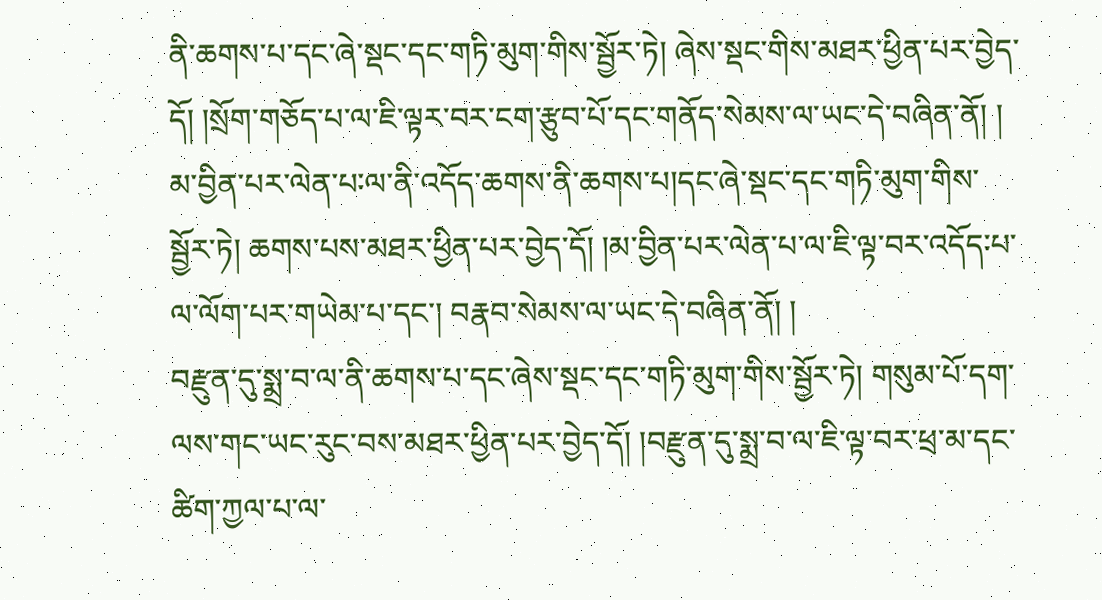ནི་ཆགས་པ་དང་ཞེ་སྡང་དང་གཏི་མུག་གིས་སྦྱོར་ཏེ། ཞེས་སྡང་གིས་མཐར་ཕྱིན་པར་བྱེད་དོ། །སྲོག་གཅོད་པ་ལ་ཇི་ལྟར་བར་ངག་རྩུབ་པོ་དང་གནོད་སེམས་ལ་ཡང་དེ་བཞིན་ནོ། །
མ་བྱིན་པར་ལེན་པ࿒ལ་ནི་འདོད་ཆགས་ནི་ཆགས་པ།དང་ཞེ་སྡང་དང་གཏི་མུག་གིས་སྦྱོར་ཏེ། ཆགས་པས་མཐར་ཕྱིན་པར་བྱེད་དོ། །མ་བྱིན་པར་ལེན་པ་ལ་ཇི་ལྟ་བར་འདོད࿒པ་ལ་ལོག་པར་གཡེམ་པ་དང་། བརྣབ་སེམས་ལ་ཡང་དེ་བཞིན་ནོ། །
བརྫུན་དུ་སྨྲ་བ་ལ་ནི་ཆགས་པ་དང་ཞེས་སྡང་དང་གཏི་མུག་གིས་སྦྱོར་ཏེ། གསུམ་པོ་དག་ལས་གང་ཡང་རུང་བས་མཐར་ཕྱིན་པར་བྱེད་དོ། །བརྫུན་དུ་སྨྲ་བ་ལ་ཇི་ལྟ་བར་ཕྲ་མ་དང་ཚིག་ཀྱལ་པ་ལ་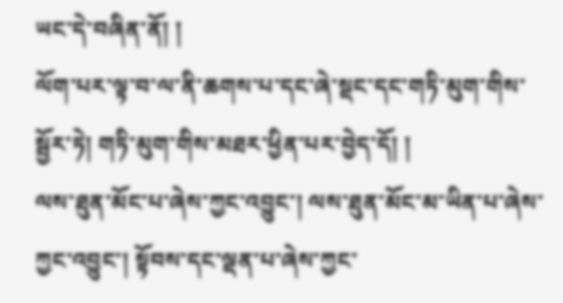ཡང་དེ་བཞིན་ནོ། །
ལོག་པར་ལྟ་བ་ལ་ནི་ཆགས་པ་དང་ཞེ་སྡང་དང་གཏི་མུག་གིས་སྦྱོར་ཏེ། གཏི་མུག་གིས་མཐར་ཕྱིན་པར་བྱེད་དོ། །
ལས་ཐུན་མོང་པ་ཞེས་ཀྱང་འབྱུང་། ལས་ཐུན་མོང་མ་ཡིན་པ་ཞེས་ཀྱང་འབྱུང་། སྟོབས་དང་ལྡན་པ་ཞེས་ཀྱང་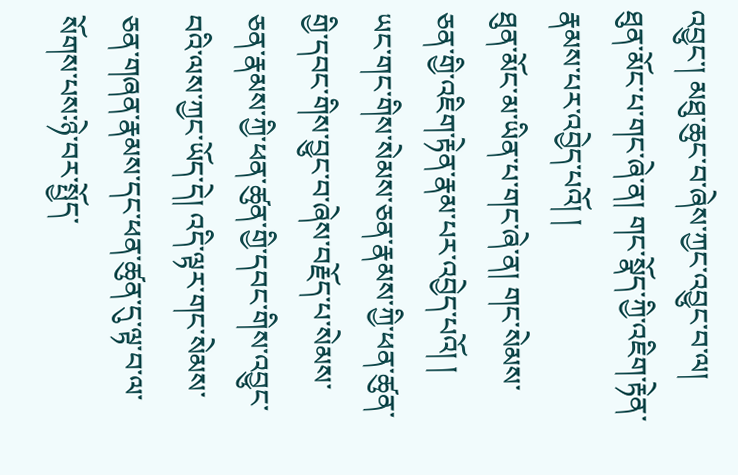འབྱུང་། མཐུ་ཆུང་བ་ཞེས་ཀྱང་འབྱུང་བ་ལ།
ཐུན་མོང་པ་གང་ཞེ་ན། གང་སྣོད་ཀྱི་འཇིག་རྟེན་རྣམས་པར་འབྱེད་པའོ། །
ཐུན་མོང་མ་ཡིན་པ་གང་ཞེ་ན། གང་སེམས་ཅན་གྱི་འཇིག་རྟེན་རྣམ་པར་འབྱེད་པའོ། །
ཡང་གང་གིས་སེམས་ཅན་རྣམས་ཀྱི་ཕན་ཚུན་གྱི་དབང་གིས་བྱུང་བ་ཞེས་བརྗོད་པ་སེམས་ཅན་རྣམས་ཀྱི་ཕན་ཚུན་གྱི་དབང་གིས་འབྱུང་བའི་ལས་ཀྱང་ཡོད་དེ། འདི་ལྟར་གང་སེམས་ཅན་གཞན་རྣམས་དང་ཕན་ཚུན་དུ་ལྟ་བ་ལ་སོགས་པས࿒ཉེ་བར་སྤྱོད་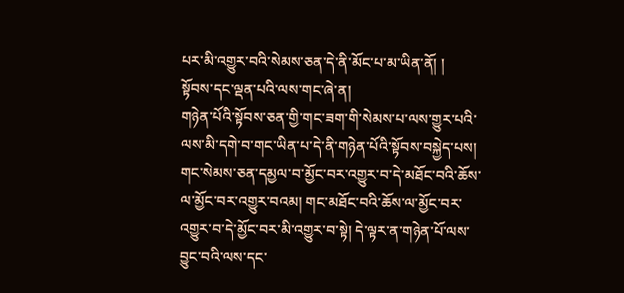པར་མི་འགྱུར་བའི་སེམས་ཅན་དེ་ནི་མོང་པ་མ་ཡིན་ནོ། །
སྟོབས་དང་ལྡན་པའི་ལས་གང་ཞེ་ན།
གཉེན་པོའི་སྟོབས་ཅན་གྱི་གང་ཟག་གི་སེམས་པ་ལས་གྱུར་པའི་ལས་མི་དགེ་བ་གང་ཡིན་པ་དེ་ནི་གཉེན་པོའི་སྟོབས་བསྐྱེད་པས། གང་སེམས་ཅན་དམྱལ་བ་མྱོང་བར་འགྱུར་བ་དེ་མཐོང་བའི་ཆོས་ལ་མྱོང་བར་འགྱུར་བའམ། གང་མཐོང་བའི་ཆོས་ལ་མྱོང་བར་འགྱུར་བ་དེ་མྱོང་བར་མི་འགྱུར་བ་སྟེ། དེ་ལྟར་ན་གཉེན་པོ་ལས་བྱུང་བའི་ལས་དང་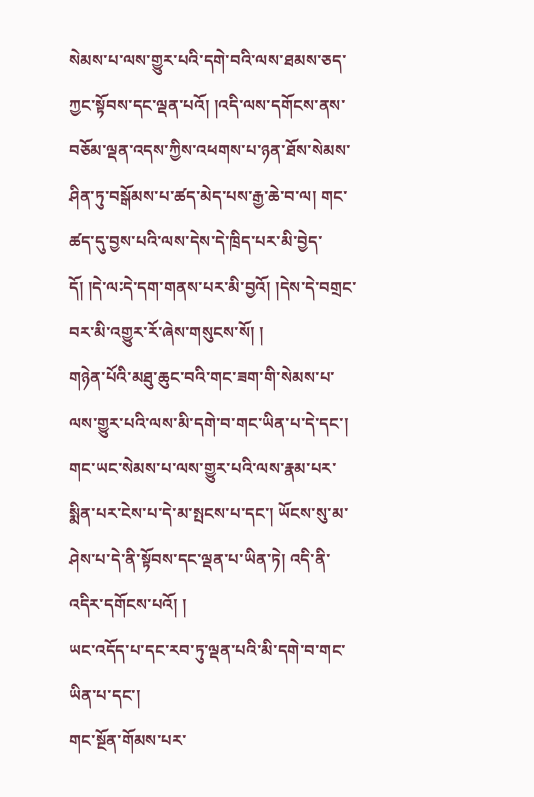སེམས་པ་ལས་གྱུར་པའི་དགེ་བའི་ལས་ཐམས་ཅད་ཀྱང་སྟོབས་དང་ལྡན་པའོ། །འདི་ལས་དགོངས་ནས་བཅོམ་ལྡན་འདས་ཀྱིས་འཕགས་པ་ཉན་ཐོས་སེམས་ཤིན་ཏུ་བསྒོམས་པ་ཚད་མེད་པས་རྒྱ་ཆེ་བ་ལ། གང་ཚད་དུ་བྱས་པའི་ལས་དེས་དེ་ཁྲིད་པར་མི་བྱེད་དོ། །དེ་ལ࿒དེ་དག་གནས་པར་མི་བྱའོ། །དེས་དེ་བགྲང་བར་མི་འགྱུར་རོ་ཞེས་གསུངས་སོ། །
གཉེན་པོའི་མཐུ་ཆུང་བའི་གང་ཟག་གི་སེམས་པ་ལས་གྱུར་པའི་ལས་མི་དགེ་བ་གང་ཡིན་པ་དེ་དང་།
གང་ཡང་སེམས་པ་ལས་གྱུར་པའི་ལས་རྣམ་པར་སྨིན་པར་ངེས་པ་དེ་མ་སྤངས་པ་དང་། ཡོངས་སུ་མ་ཤེས་པ་དེ་ནི་སྟོབས་དང་ལྡན་པ་ཡིན་ཏེ། འདི་ནི་འདིར་དགོངས་པའོ། །
ཡང་འདོད་པ་དང་རབ་ཏུ་ལྡན་པའི་མི་དགེ་བ་གང་ཡིན་པ་དང་།
གང་སྔོན་གོམས་པར་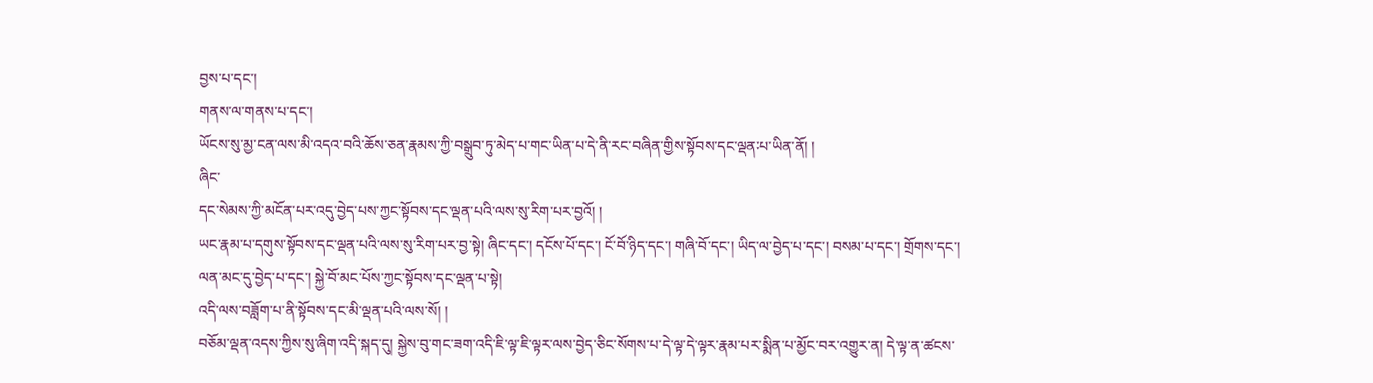བྱས་པ་དང་།
གནས་ལ་གནས་པ་དང་།
ཡོངས་སུ་མྱ་ངན་ལས་མི་འདའ་བའི་ཆོས་ཅན་རྣམས་ཀྱི་བསྒྲུབ་ཏུ་མེད་པ་གང་ཡིན་པ་དེ་ནི་རང་བཞིན་གྱིས་སྟོབས་དང་ལྡན࿒པ་ཡིན་ནོ། །
ཞིང་
དང་སེམས་ཀྱི་མངོན་པར་འདུ་བྱེད་པས་ཀྱང་སྟོབས་དང་ལྡན་པའི་ལས་སུ་རིག་པར་བྱའོ། །
ཡང་རྣམ་པ་དགུས་སྟོབས་དང་ལྡན་པའི་ལས་སུ་རིག་པར་བྱ་སྟེ། ཞིང་དང་། དངོས་པོ་དང་། ངོ་བོ་ཉིད་དང་། གཞི་བོ་དང་། ཡིད་ལ་བྱེད་པ་དང་། བསམ་པ་དང་། གྲོགས་དང་། ལན་མང་དུ་བྱེད་པ་དང་། སྐྱེ་བོ་མང་པོས་ཀྱང་སྟོབས་དང་ལྡན་པ་སྟེ།
འདི་ལས་བཟློག་པ་ནི་སྟོབས་དང་མི་ལྡན་པའི་ལས་སོ། །
བཅོམ་ལྡན་འདས་ཀྱིས་སུ་ཞིག་འདི་སྐད་དུ། སྐྱེས་བུ་གང་ཟག་འདི་ཇི་ལྟ་ཇི་ལྟར་ལས་བྱེད་ཅིང་སོགས་པ་དེ་ལྟ་དེ་ལྟར་རྣམ་པར་སྨིན་པ་མྱོང་བར་འགྱུར་ན། དེ་ལྟ་ན་ཚངས་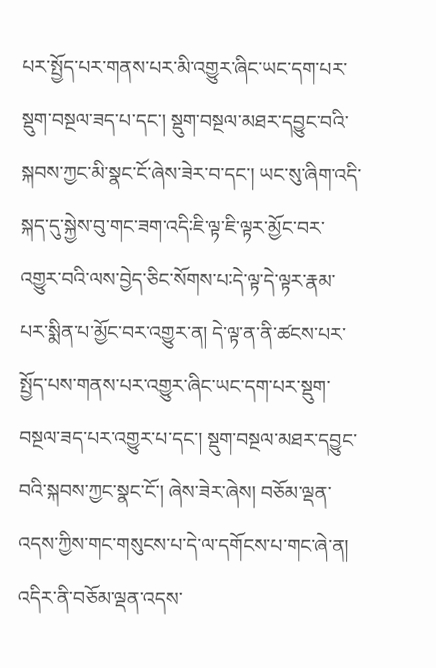པར་སྤྱོད་པར་གནས་པར་མི་འགྱུར་ཞིང་ཡང་དག་པར་སྡུག་བསྔལ་ཟད་པ་དང་། སྡུག་བསྔལ་མཐར་དབྱུང་བའི་སྐབས་ཀྱང་མི་སྣང་ངོ་ཞེས་ཟེར་བ་དང་། ཡང་སུ་ཞིག་འདི་སྐད་དུ་སྐྱེས་བུ་གང་ཟག་འདི࿒ཇི་ལྟ་ཇི་ལྟར་མྱོང་བར་འགྱུར་བའི་ལས་བྱེད་ཅིང་སོགས་པ࿒དེ་ལྟ་དེ་ལྟར་རྣམ་པར་སྨིན་པ་མྱོང་བར་འགྱུར་ན། དེ་ལྟ་ན་ནི་ཚངས་པར་སྤྱོད་པས་གནས་པར་འགྱུར་ཞིང་ཡང་དག་པར་སྡུག་བསྔལ་ཟད་པར་འགྱུར་པ་དང་། སྡུག་བསྔལ་མཐར་དབྱུང་བའི་སྐབས་ཀྱང་སྣང་ངོ་། ཞེས་ཟེར་ཞེས། བཅོམ་ལྡན་འདས་ཀྱིས་གང་གསུངས་པ་དེ་ལ་དགོངས་པ་གང་ཞེ་ན།
འདིར་ནི་བཅོམ་ལྡན་འདས་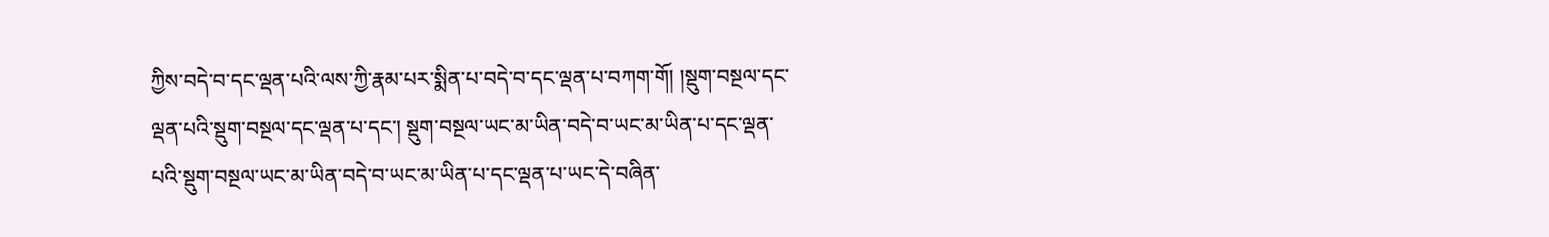ཀྱིས་བདེ་བ་དང་ལྡན་པའི་ལས་ཀྱི་རྣམ་པར་སྨིན་པ་བདེ་བ་དང་ལྡན་པ་བཀག་གོ། །སྡུག་བསྔལ་དང་ལྡན་པའི་སྡུག་བསྔལ་དང་ལྡན་པ་དང་། སྡུག་བསྔལ་ཡང་མ་ཡིན་བདེ་བ་ཡང་མ་ཡིན་པ་དང་ལྡན་པའི་སྡུག་བསྔལ་ཡང་མ་ཡིན་བདེ་བ་ཡང་མ་ཡིན་པ་དང་ལྡན་པ་ཡང་དེ་བཞིན་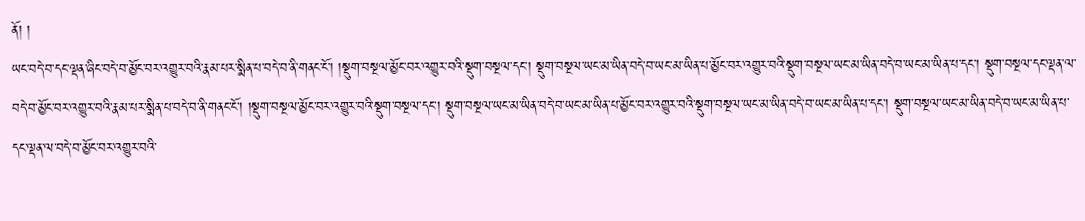ནོ། །
ཡང་བདེ་བ་དང་ལྡན་ཞིང་བདེ་བ་མྱོང་བར་འགྱུར་བའི་རྣམ་པར་སྨིན་པ་བདེ་བ་ནི་གནང་ངོ་། །སྡུག་བསྔལ་མྱོང་བར་འགྱུར་བའི་སྡུག་བསྔལ་དང་། སྡུག་བསྔལ་ཡང་མ་ཡིན་བདེ་བ་ཡང་མ་ཡིན་པ་མྱོང་བར་འགྱུར་བའི་སྡུག་བསྔལ་ཡང་མ་ཡིན་བདེ་བ་ཡང་མ་ཡིན་པ་དང་། སྡུག་བསྔལ་དང་ལྡན་ལ་བདེ་བ་མྱོང་བར་འགྱུར་བའི་རྣམ་པར་སྨིན་པ་བདེ་བ་ནི་གནང་ངོ་། །སྡུག་བསྔལ་མྱོང་བར་འགྱུར་བའི་སྡུག་བསྔལ་དང་། སྡུག་བསྔལ་ཡང་མ་ཡིན་བདེ་བ་ཡང་མ་ཡིན་པ་མྱོང་བར་འགྱུར་བའི་སྡུག་བསྔལ་ཡང་མ་ཡིན་བདེ་བ་ཡང་མ་ཡིན་པ་དང་། སྡུག་བསྔལ་ཡང་མ་ཡིན་བདེ་བ་ཡང་མ་ཡིན་པ་དང་ལྡན་ལ་བདེ་བ་མྱོང་བར་འགྱུར་བའི་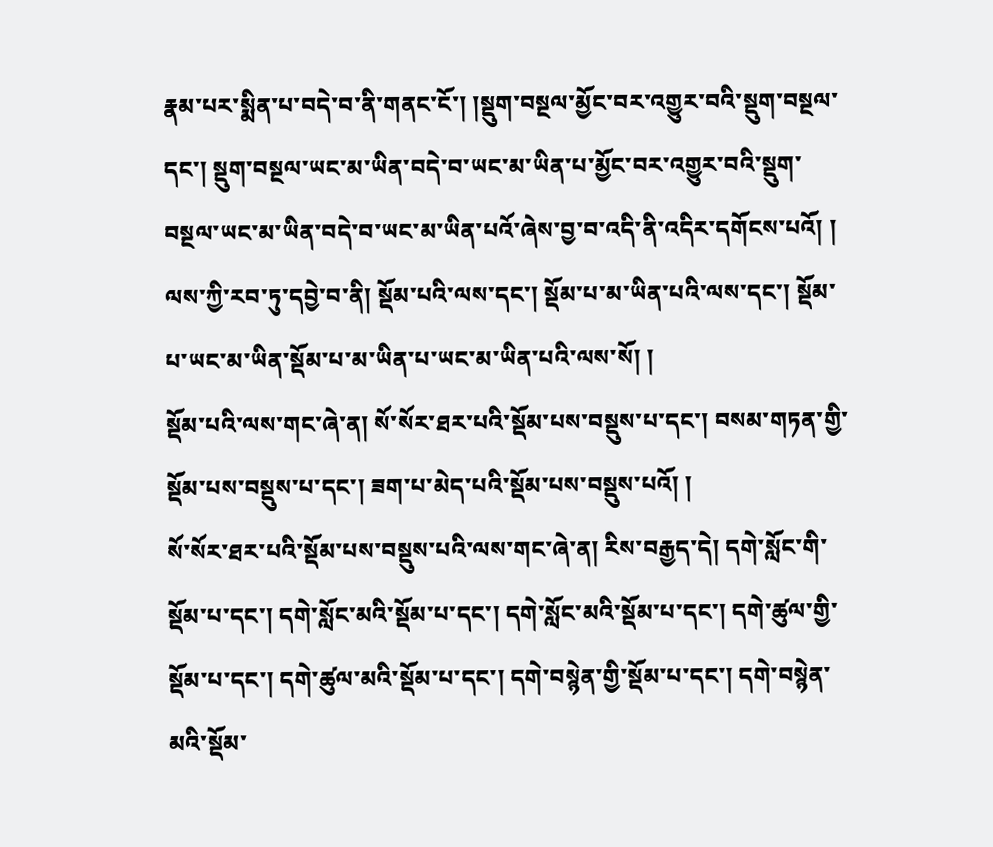རྣམ་པར་སྨིན་པ་བདེ་བ་ནི་གནང་ངོ་། །སྡུག་བསྔལ་མྱོང་བར་འགྱུར་བའི་སྡུག་བསྔལ་དང་། སྡུག་བསྔལ་ཡང་མ་ཡིན་བདེ་བ་ཡང་མ་ཡིན་པ་མྱོང་བར་འགྱུར་བའི་སྡུག་བསྔལ་ཡང་མ་ཡིན་བདེ་བ་ཡང་མ་ཡིན་པའོ་ཞེས་བྱ་བ་འདི་ནི་འདིར་དགོངས་པའོ། །
ལས་ཀྱི་རབ་ཏུ་དབྱེ་བ་ནི། སྡོམ་པའི་ལས་དང་། སྡོམ་པ་མ་ཡིན་པའི་ལས་དང་། སྡོམ་པ་ཡང་མ་ཡིན་སྡོམ་པ་མ་ཡིན་པ་ཡང་མ་ཡིན་པའི་ལས་སོ། །
སྡོམ་པའི་ལས་གང་ཞེ་ན། སོ་སོར་ཐར་པའི་སྡོམ་པས་བསྡུས་པ་དང་། བསམ་གཏན་གྱི་སྡོམ་པས་བསྡུས་པ་དང་། ཟག་པ་མེད་པའི་སྡོམ་པས་བསྡུས་པའོ། །
སོ་སོར་ཐར་པའི་སྡོམ་པས་བསྡུས་པའི་ལས་གང་ཞེ་ན། རིས་བརྒྱད་དེ། དགེ་སློང་གི་སྡོམ་པ་དང་། དགེ་སློང་མའི་སྡོམ་པ་དང་། དགེ་སློང་མའི་སྡོམ་པ་དང་། དགེ་ཚུལ་གྱི་སྡོམ་པ་དང་། དགེ་ཚུལ་མའི་སྡོམ་པ་དང་། དགེ་བསྙེན་གྱི་སྡོམ་པ་དང་། དགེ་བསྙེན་མའི་སྡོམ་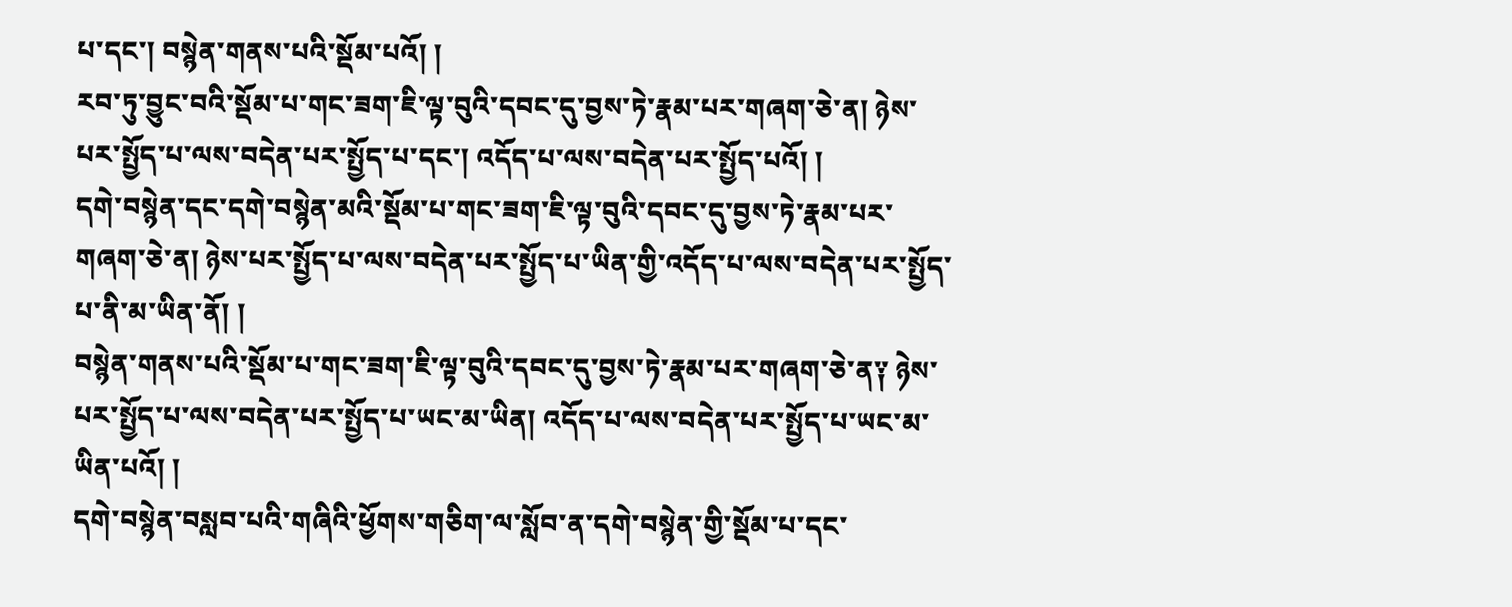པ་དང་། བསྙེན་གནས་པའི་སྡོམ་པའོ། །
རབ་ཏུ་བྱུང་བའི་སྡོམ་པ་གང་ཟག་ཇི་ལྟ་བུའི་དབང་དུ་བྱས་ཏེ་རྣམ་པར་གཞག་ཅེ་ན། ཉེས་པར་སྤྱོད་པ་ལས་བདེན་པར་སྤྱོད་པ་དང་། འདོད་པ་ལས་བདེན་པར་སྤྱོད་པའོ། །
དགེ་བསྙེན་དང་དགེ་བསྙེན་མའི་སྡོམ་པ་གང་ཟག་ཇི་ལྟ་བུའི་དབང་དུ་བྱས་ཏེ་རྣམ་པར་གཞག་ཅེ་ན། ཉེས་པར་སྤྱོད་པ་ལས་བདེན་པར་སྤྱོད་པ་ཡིན་གྱི་འདོད་པ་ལས་བདེན་པར་སྤྱོད་པ་ནི་མ་ཡིན་ནོ། །
བསྙེན་གནས་པའི་སྡོམ་པ་གང་ཟག་ཇི་ལྟ་བུའི་དབང་དུ་བྱས་ཏེ་རྣམ་པར་གཞག་ཅེ་ན༑ ཉེས་པར་སྤྱོད་པ་ལས་བདེན་པར་སྤྱོད་པ་ཡང་མ་ཡིན། འདོད་པ་ལས་བདེན་པར་སྤྱོད་པ་ཡང་མ་ཡིན་པའོ། །
དགེ་བསྙེན་བསླབ་པའི་གཞིའི་ཕྱོགས་གཅིག་ལ་སློབ་ན་དགེ་བསྙེན་གྱི་སྡོམ་པ་དང་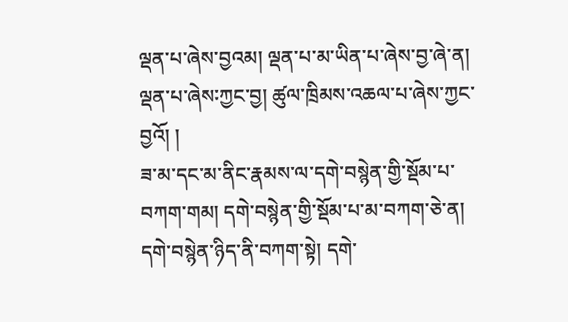ལྡན་པ་ཞེས་བྱའམ། ལྡན་པ་མ་ཡིན་པ་ཞེས་བྱ་ཞེ་ན།
ལྡན་པ་ཞེས࿒ཀྱང་བྱ། ཚུལ་ཁྲིམས་འཆལ་པ་ཞེས་ཀྱང་བྱའོ། །
ཟ་མ་དང་མ་ནིང་རྣམས་ལ་དགེ་བསྙེན་གྱི་སྡོམ་པ་བཀག་གམ། དགེ་བསྙེན་གྱི་སྡོམ་པ་མ་བཀག་ཅེ་ན།
དགེ་བསྙེན་ཉིད་ནི་བཀག་སྟེ། དགེ་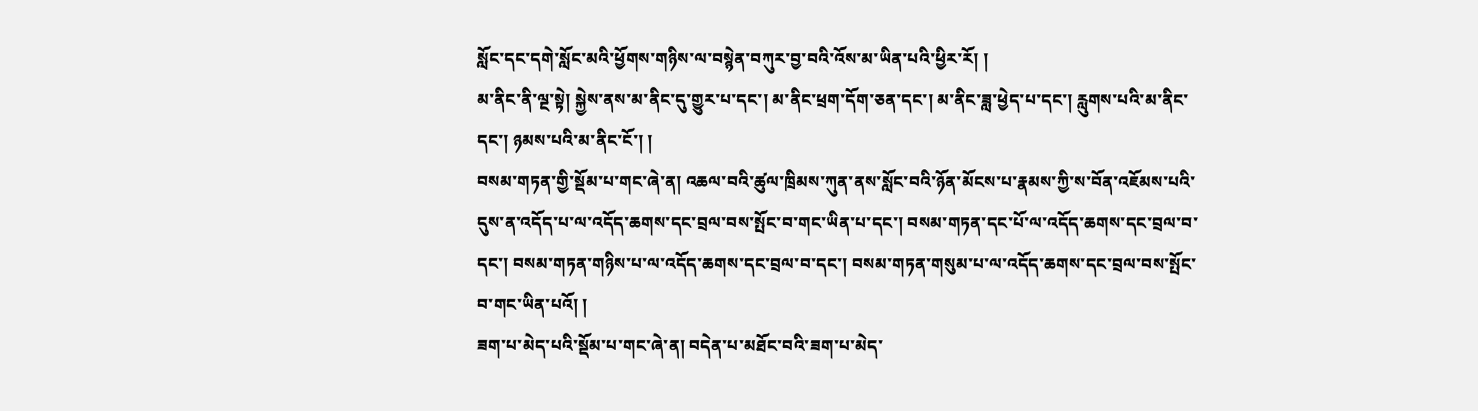སློང་དང་དགེ་སློང་མའི་ཕྱོགས་གཉིས་ལ་བསྙེན་བཀུར་བྱ་བའི་འོས་མ་ཡིན་པའི་ཕྱིར་རོ། །
མ་ནིང་ནི་ལྔ་སྟེ། སྐྱེས་ནས་མ་ནིང་དུ་གྱུར་པ་དང་། མ་ནིང་ཕྲག་དོག་ཅན་དང་། མ་ནིང་ཟླ་ཕྱེད་པ་དང་། རླུགས་པའི་མ་ནིང་དང་། ཉམས་པའི་མ་ནིང་ངོ་། །
བསམ་གཏན་གྱི་སྡོམ་པ་གང་ཞེ་ན། འཆལ་བའི་ཚུལ་ཁྲིམས་ཀུན་ནས་སློང་བའི་ཉོན་མོངས་པ་རྣམས་ཀྱི་ས་བོན་འཇོམས་པའི་དུས་ན་འདོད་པ་ལ་འདོད་ཆགས་དང་བྲལ་བས་སྤོང་བ་གང་ཡིན་པ་དང་། བསམ་གཏན་དང་པོ་ལ་འདོད་ཆགས་དང་བྲལ་བ་དང་། བསམ་གཏན་གཉིས་པ་ལ་འདོད་ཆགས་དང་བྲལ་བ་དང་། བསམ་གཏན་གསུམ་པ་ལ་འདོད་ཆགས་དང་བྲལ་བས་སྤོང་བ་གང་ཡིན་པའོ། །
ཟག་པ་མེད་པའི་སྡོམ་པ་གང་ཞེ་ན། བདེན་པ་མཐོང་བའི་ཟག་པ་མེད་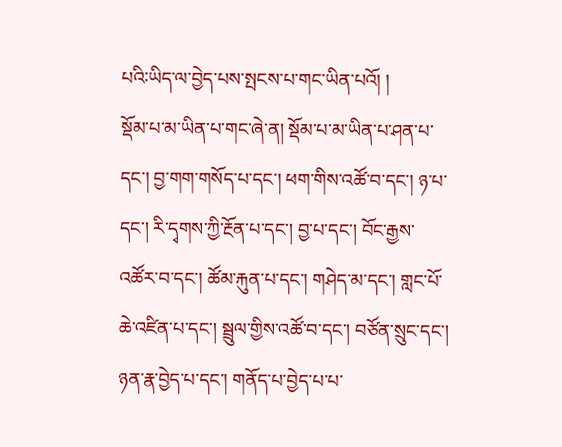པའི࿒ཡིད་ལ་བྱེད་པས་སྤངས་པ་གང་ཡིན་པའོ། །
སྡོམ་པ་མ་ཡིན་པ་གང་ཞེ་ན། སྡོམ་པ་མ་ཡིན་པ་ཤན་པ་དང་། བྱ་གག་གསོད་པ་དང་། ཕག་གིས་འཚོ་བ་དང་། ཉ་པ་དང་། རི་དྭགས་ཀྱི་རྔོན་པ་དང་། བྱ་པ་དང་། བོང་རྒྱས་འཚོར་བ་དང་། ཚོམ་རྐུན་པ་དང་། གཤེད་མ་དང་། གླང་པོ་ཆེ་འཛིན་པ་དང་། སྦྲུལ་གྱིས་འཚོ་བ་དང་། བཙོན་སྲུང་དང་། ཉན་རྣ་བྱེད་པ་དང་། གནོད་པ་བྱེད་པ་པ་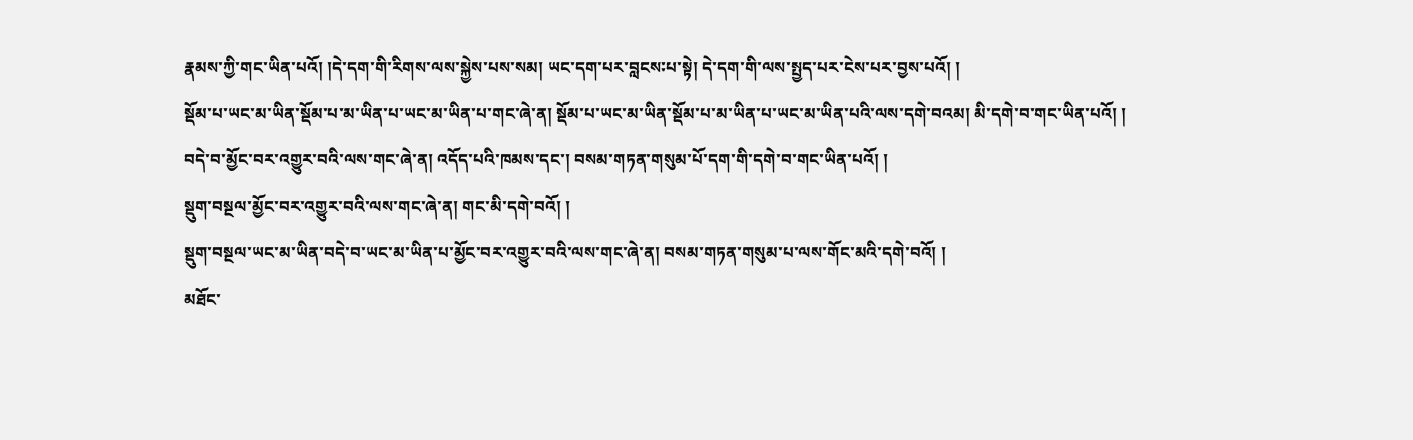རྣམས་ཀྱི་གང་ཡིན་པའོ། །དེ་དག་གི་རིགས་ལས་སྐྱེས་པས་སམ། ཡང་དག་པར་བླངས࿒པ་སྟེ། དེ་དག་གི་ལས་སྤྱད་པར་ངེས་པར་བྱས་པའོ། །
སྡོམ་པ་ཡང་མ་ཡིན་སྡོམ་པ་མ་ཡིན་པ་ཡང་མ་ཡིན་པ་གང་ཞེ་ན། སྡོམ་པ་ཡང་མ་ཡིན་སྡོམ་པ་མ་ཡིན་པ་ཡང་མ་ཡིན་པའི་ལས་དགེ་བའམ། མི་དགེ་བ་གང་ཡིན་པའོ། །
བདེ་བ་མྱོང་བར་འགྱུར་བའི་ལས་གང་ཞེ་ན། འདོད་པའི་ཁམས་དང་། བསམ་གཏན་གསུམ་པོ་དག་གི་དགེ་བ་གང་ཡིན་པའོ། །
སྡུག་བསྔལ་མྱོང་བར་འགྱུར་བའི་ལས་གང་ཞེ་ན། གང་མི་དགེ་བའོ། །
སྡུག་བསྔལ་ཡང་མ་ཡིན་བདེ་བ་ཡང་མ་ཡིན་པ་མྱོང་བར་འགྱུར་བའི་ལས་གང་ཞེ་ན། བསམ་གཏན་གསུམ་པ་ལས་གོང་མའི་དགེ་བའོ། །
མཐོང་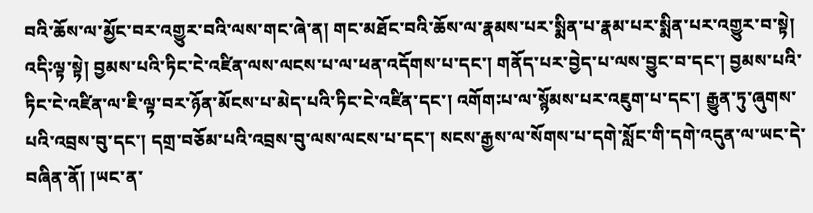བའི་ཆོས་ལ་མྱོང་བར་འགྱུར་བའི་ལས་གང་ཞེ་ན། གང་མཐོང་བའི་ཆོས་ལ་རྣམས་པར་སྨིན་པ་རྣམ་པར་སྨིན་པར་འགྱུར་བ་སྟེ།
འདི࿒ལྟ་སྟེ། བྱམས་པའི་ཏིང་ངེ་འཛིན་ལས་ལངས་པ་ལ་ཕན་འདོགས་པ་དང་། གནོད་པར་བྱེད་པ་ལས་བྱུང་བ་དང་། བྱམས་པའི་ཏིང་ངེ་འཛིན་ལ་ཇི་ལྟ་བར་ཉོན་མོངས་པ་མེད་པའི་ཏིང་ངེ་འཛིན་དང་། འགོག࿒པ་ལ་སྙོམས་པར་འཇུག་པ་དང་། རྒྱུན་ཏུ་ཞུགས་པའི་འབྲས་བུ་དང་། དགྲ་བཅོམ་པའི་འབྲས་བུ་ལས་ལངས་པ་དང་། སངས་རྒྱས་ལ་སོགས་པ་དགེ་སློང་གི་དགེ་འདུན་ལ་ཡང་དེ་བཞིན་ནོ། །ཡང་ན་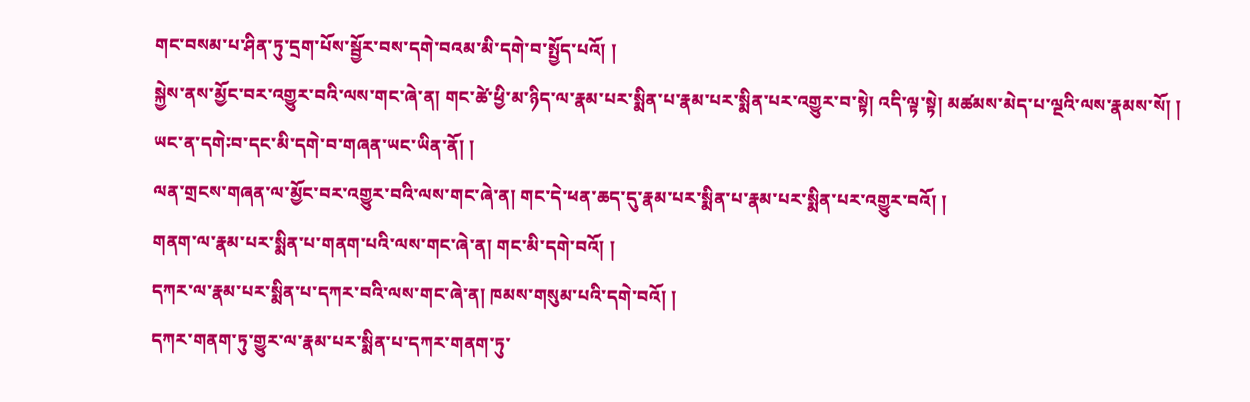གང་བསམ་པ་ཤིན་ཏུ་དྲག་པོས་སྦྱོར་བས་དགེ་བའམ་མི་དགེ་བ་སྤྱོད་པའོ། །
སྐྱེས་ནས་མྱོང་བར་འགྱུར་བའི་ལས་གང་ཞེ་ན། གང་ཚེ་ཕྱི་མ་ཉིད་ལ་རྣམ་པར་སྨིན་པ་རྣམ་པར་སྨིན་པར་འགྱུར་བ་སྟེ། འདི་ལྟ་སྟེ། མཚམས་མེད་པ་ལྔའི་ལས་རྣམས་སོ། །
ཡང་ན་དགེ࿒བ་དང་མི་དགེ་བ་གཞན་ཡང་ཡིན་ནོ། །
ལན་གྲངས་གཞན་ལ་མྱོང་བར་འགྱུར་བའི་ལས་གང་ཞེ་ན། གང་དེ་ཕན་ཆད་དུ་རྣམ་པར་སྨིན་པ་རྣམ་པར་སྨིན་པར་འགྱུར་བའོ། །
གནག་ལ་རྣམ་པར་སྨིན་པ་གནག་པའི་ལས་གང་ཞེ་ན། གང་མི་དགེ་བའོ། །
དཀར་ལ་རྣམ་པར་སྨིན་པ་དཀར་བའི་ལས་གང་ཞེ་ན། ཁམས་གསུམ་པའི་དགེ་བའོ། །
དཀར་གནག་ཏུ་གྱུར་ལ་རྣམ་པར་སྨིན་པ་དཀར་གནག་ཏུ་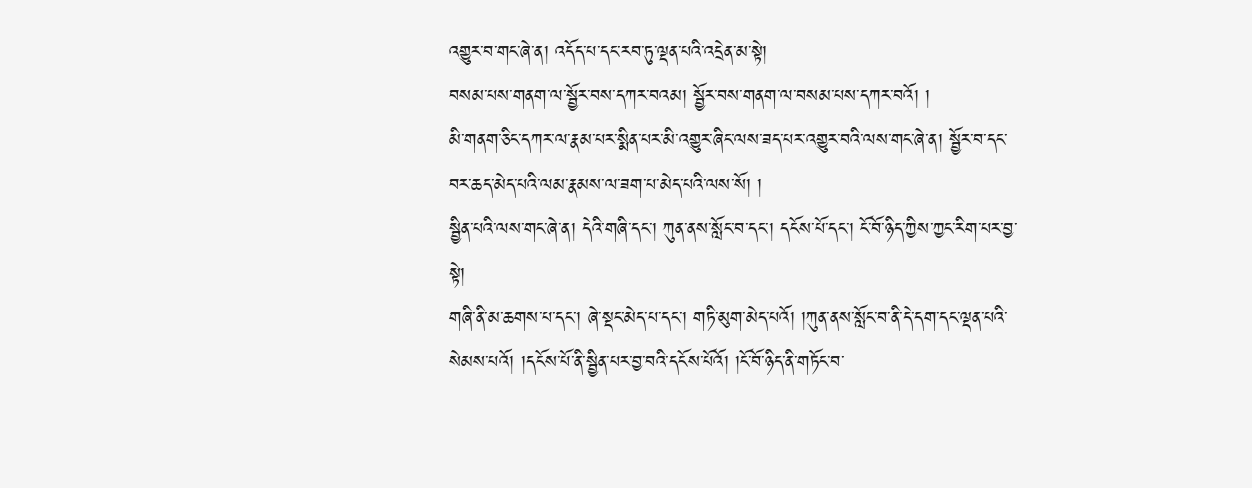འགྱུར་བ་གང་ཞེ་ན། འདོད་པ་དང་རབ་ཏུ་ལྡན་པའི་འདྲེན་མ་སྟེ།
བསམ་པས་གནག་ལ་སྦྱོར་བས་དཀར་བའམ། སྦྱོར་བས་གནག་ལ་བསམ་པས་དཀར་བའོ། །
མི་གནག་ཅིང་དཀར་ལ་རྣམ་པར་སྨིན་པར་མི་འགྱུར་ཞིང་ལས་ཟད་པར་འགྱུར་བའི་ལས་གང་ཞེ་ན། སྦྱོར་བ་དང་བར་ཆད་མེད་པའི་ལམ་རྣམས་ལ་ཟག་པ་མེད་པའི་ལས་སོ། །
སྦྱིན་པའི་ལས་གང་ཞེ་ན། དེའི་གཞི་དང་། ཀུན་ནས་སློང་བ་དང་། དངོས་པོ་དང་། ངོ་བོ་ཉིད་ཀྱིས་ཀྱང་རིག་པར་བྱ་སྟེ།
གཞི་ནི་མ་ཆགས་པ་དང་། ཞེ་སྡང་མེད་པ་དང་། གཏི་མུག་མེད་པའོ། །ཀུན་ནས་སློང་བ་ནི་དེ་དག་དང་ལྡན་པའི་སེམས་པའོ། །དངོས་པོ་ནི་སྦྱིན་པར་བྱ་བའི་དངོས་པོའོ། །ངོ་བོ་ཉིད་ནི་གཏོང་བ་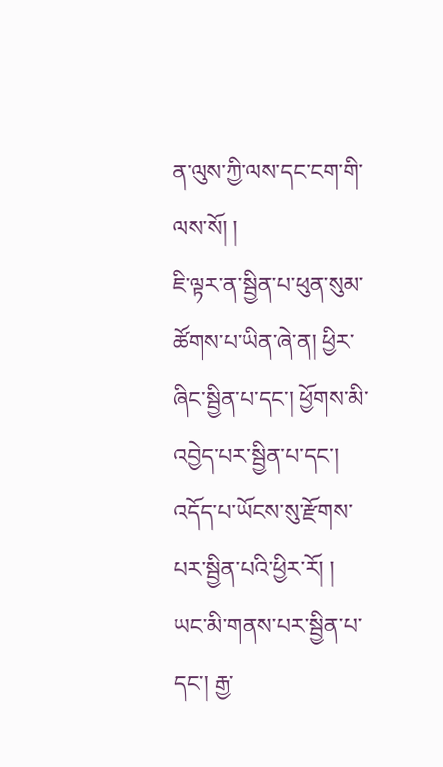ན་ལུས་ཀྱི་ལས་དང་ངག་གི་ལས་སོ། །
ཇི་ལྟར་ན་སྦྱིན་པ་ཕུན་སུམ་ཚོགས་པ་ཡིན་ཞེ་ན། ཕྱིར་ཞིང་སྦྱིན་པ་དང་། ཕྱོགས་མི་འབྱེད་པར་སྦྱིན་པ་དང་། འདོད་པ་ཡོངས་སུ་རྫོགས་པར་སྦྱིན་པའི་ཕྱིར་རོ། །
ཡང་མི་གནས་པར་སྦྱིན་པ་དང་། རྒྱ་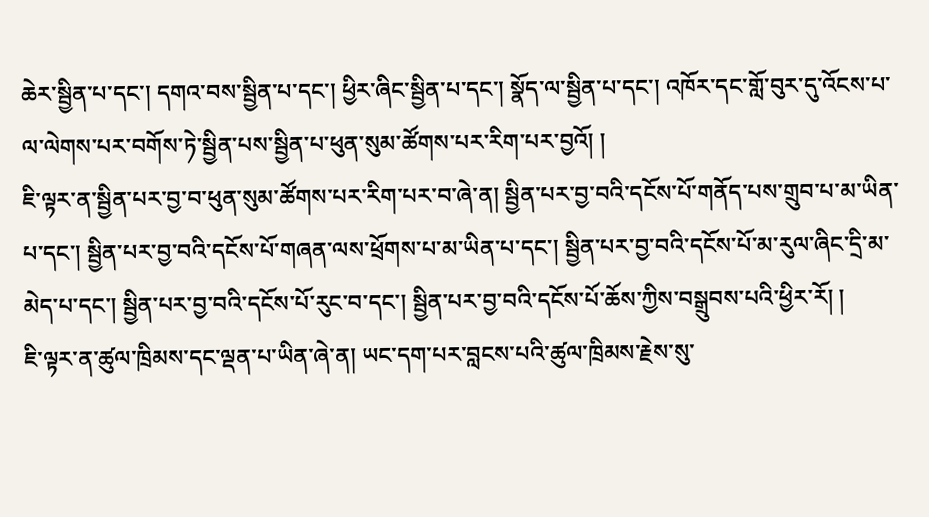ཆེར་སྦྱིན་པ་དང་། དགའ་བས་སྦྱིན་པ་དང་། ཕྱིར་ཞིང་སྦྱིན་པ་དང་། སྣོད་ལ་སྦྱིན་པ་དང་། འཁོར་དང་གློ་བུར་དུ་འོངས་པ་ལ་ལེགས་པར་བགོས་ཏེ་སྦྱིན་པས་སྦྱིན་པ་ཕུན་སུམ་ཚོགས་པར་རིག་པར་བྱའོ། །
ཇི་ལྟར་ན་སྦྱིན་པར་བྱ་བ་ཕུན་སུམ་ཚོགས་པར་རིག་པར་བ་ཞེ་ན། སྦྱིན་པར་བྱ་བའི་དངོས་པོ་གནོད་པས་གྲུབ་པ་མ་ཡིན་པ་དང་། སྦྱིན་པར་བྱ་བའི་དངོས་པོ་གཞན་ལས་ཕྲོགས་པ་མ་ཡིན་པ་དང་། སྦྱིན་པར་བྱ་བའི་དངོས་པོ་མ་རུལ་ཞིང་དྲི་མ་མེད་པ་དང་། སྦྱིན་པར་བྱ་བའི་དངོས་པོ་རུང་བ་དང་། སྦྱིན་པར་བྱ་བའི་དངོས་པོ་ཆོས་ཀྱིས་བསྒྲུབས་པའི་ཕྱིར་རོ། །
ཇི་ལྟར་ན་ཚུལ་ཁྲིམས་དང་ལྡན་པ་ཡིན་ཞེ་ན། ཡང་དག་པར་བླངས་པའི་ཚུལ་ཁྲིམས་རྗེས་སུ་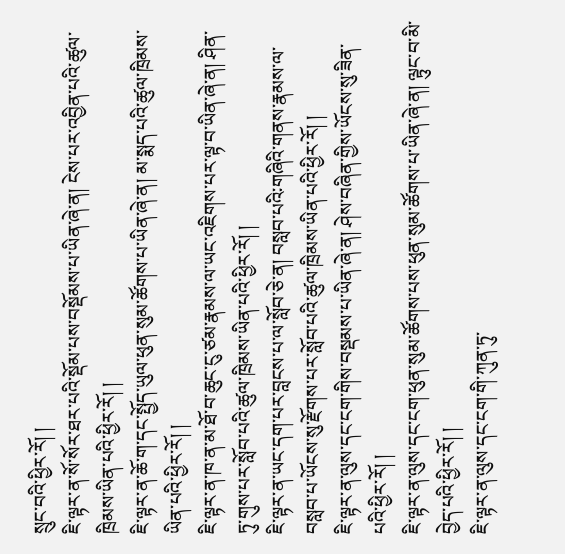སྲུང་བའི་ཕྱིར་རོ། །
ཇི་ལྟར་ན་སོ་སོར་ཐར་པའི་སྡོམ་པས་བསྡོམས་པ་ཡིན་ཞེ་ན། ངེས་པར་འབྱིན་པའི་ཚུལ་ཁྲིམས་ཡིན་པའི་ཕྱིར་རོ། །
ཇི་ལྟར་ན་ཆོ་ག་དང་སྤྱོད་ཡུལ་ཕུན་སུམ་ཚོགས་པ་ཡིན་ཞེ་ན། མ་སྨད་པའི་ཚུལ་ཁྲིམས་ཡིན་པའི་ཕྱིར་རོ། །
ཇི་ལྟར་ན་ཁ་ན་མ་ཐོ་བ་ཆུང་ངུ་ཙམ་རྣམས་ལ་ཡང་འཇིགས་པར་ལྟ་བ་ཡིན་ཞེ་ན། ཤིན་ཏུ་གུས་པར་སློབ་པའི་ཚུལ་ཁྲིམས་ཡིན་པའི་ཕྱིར་རོ། །
ཇི་ལྟར་ན་ཡང་དག་པར་བླངས་པ་ལ་སློབ་ཅེ་ན། བསླབ་པའི࿒གཞིའི་གནས་རྣམས་ལ་བསླབ་པ་ཡོངས་སུ་རྫོགས་པར་སློབ་པའི་ཚུལ་ཁྲིམས་ཡིན་པའི་ཕྱིར་རོ། །
ཇི་ལྟར་ན་ལུས་དང་ངག་གིས་བསྡམས་པ་ཡིན་ཞེ་ན། ཤེས་བཞིན་གྱིས་ཡོངས་སུ་ཟིན་པའི་ཕྱིར་རོ། །
ཇི་ལྟར་ན་ལུས་དང་ངག་ཕུན་སུམ་ཚོགས་པས་ཕུན་སུམ་ཚོགས་པ་ཡིན་ཞེ་ན། ལྟུང་བ་མི་བྱེད་པའི་ཕྱིར་རོ། །
ཇི་ལྟར་ན་ལུས་དང་ངག་གི་ཀུན་ཏུ་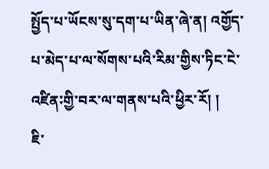སྤྱོད་པ་ཡོངས་སུ་དག་པ་ཡིན་ཞེ་ན། འགྱོད་པ་མེད་པ་ལ་སོགས་པའི་རིམ་གྱིས་ཏིང་ངེ་འཛིན࿒གྱི་བར་ལ་གནས་པའི་ཕྱིར་རོ། །
ཇི་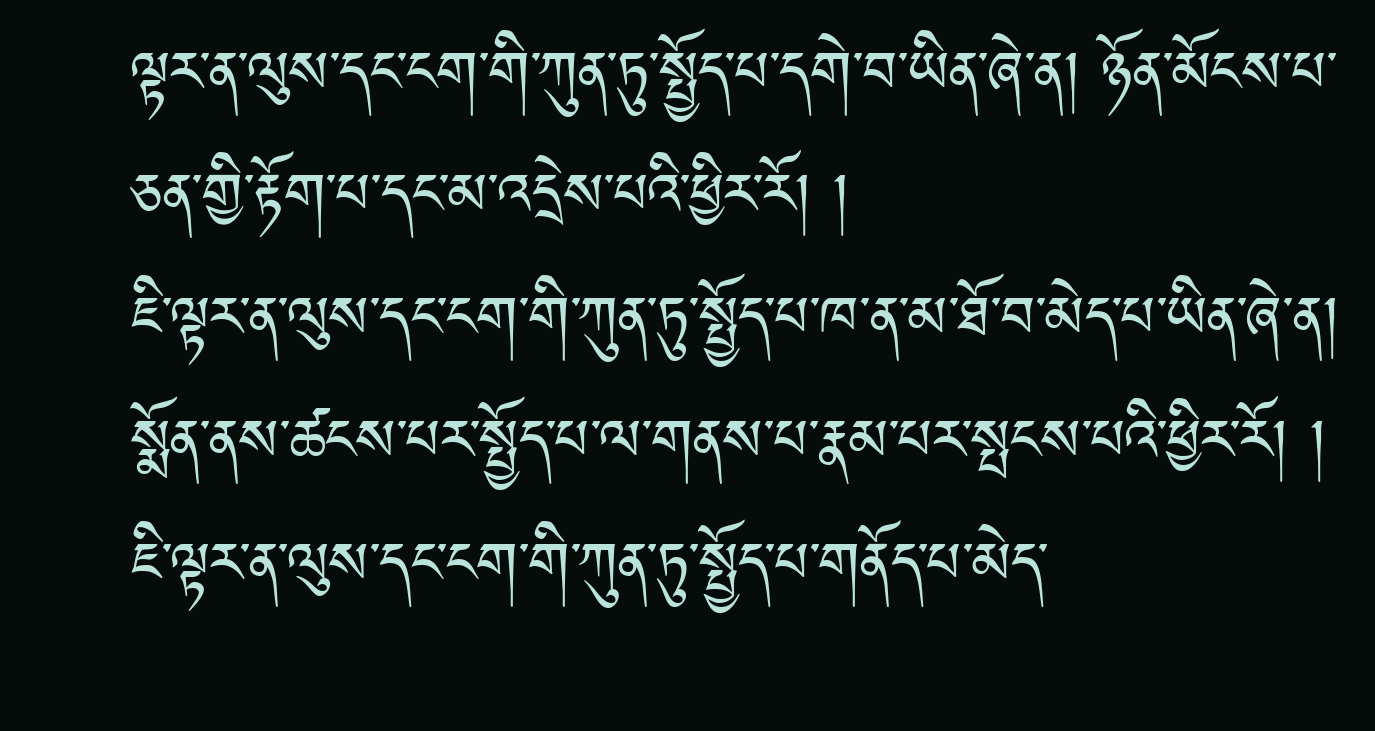ལྟར་ན་ལུས་དང་ངག་གི་ཀུན་ཏུ་སྤྱོད་པ་དགེ་བ་ཡིན་ཞེ་ན། ཉོན་མོངས་པ་ཅན་གྱི་རྟོག་པ་དང་མ་འདྲེས་པའི་ཕྱིར་རོ། །
ཇི་ལྟར་ན་ལུས་དང་ངག་གི་ཀུན་ཏུ་སྤྱོད་པ་ཁ་ན་མ་ཐོ་བ་མེད་པ་ཡིན་ཞེ་ན། སྨོན་ནས་ཚངས་པར་སྤྱོད་པ་ལ་གནས་པ་རྣམ་པར་སྤངས་པའི་ཕྱིར་རོ། །
ཇི་ལྟར་ན་ལུས་དང་ངག་གི་ཀུན་ཏུ་སྤྱོད་པ་གནོད་པ་མེད་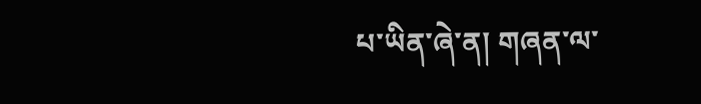པ་ཡིན་ཞེ་ན། གཞན་ལ་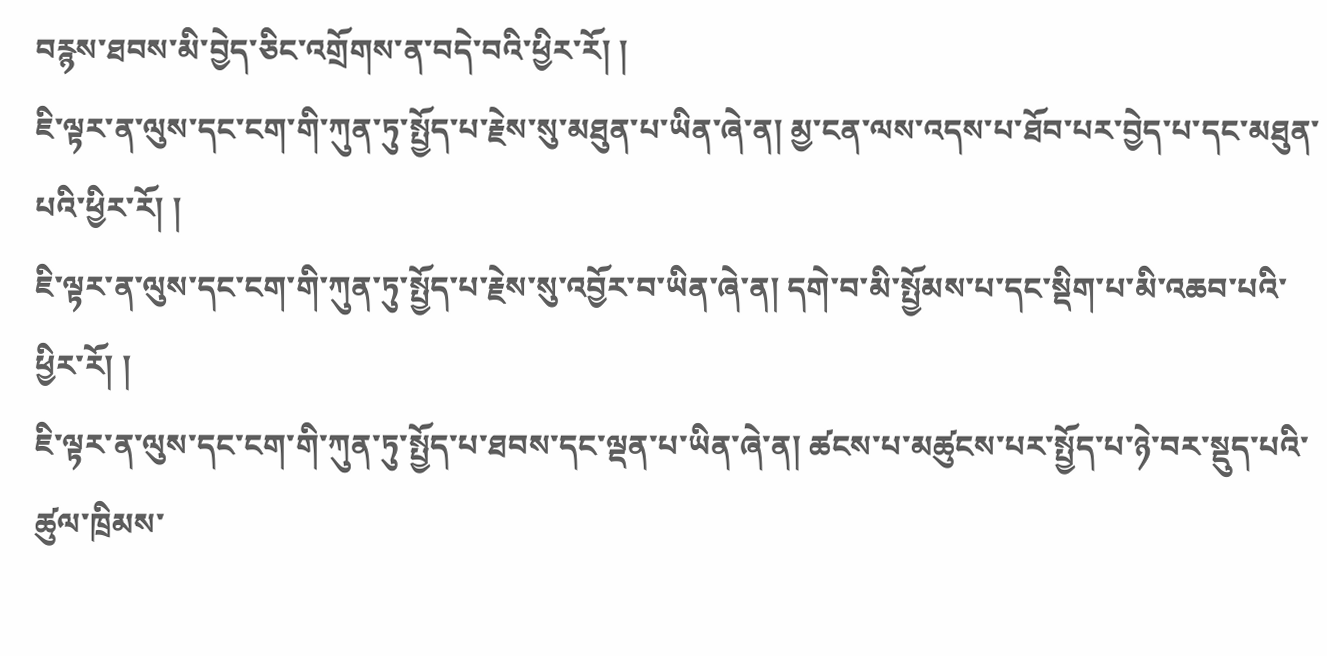བརྙས་ཐབས་མི་བྱེད་ཅིང་འགྲོགས་ན་བདེ་བའི་ཕྱིར་རོ། །
ཇི་ལྟར་ན་ལུས་དང་ངག་གི་ཀུན་ཏུ་སྤྱོད་པ་རྗེས་སུ་མཐུན་པ་ཡིན་ཞེ་ན། མྱ་ངན་ལས་འདས་པ་ཐོབ་པར་བྱེད་པ་དང་མཐུན་པའི་ཕྱིར་རོ། །
ཇི་ལྟར་ན་ལུས་དང་ངག་གི་ཀུན་ཏུ་སྤྱོད་པ་རྗེས་སུ་འབྱོར་བ་ཡིན་ཞེ་ན། དགེ་བ་མི་སྤྱོམས་པ་དང་སྡིག་པ་མི་འཆབ་པའི་ཕྱིར་རོ། །
ཇི་ལྟར་ན་ལུས་དང་ངག་གི་ཀུན་ཏུ་སྤྱོད་པ་ཐབས་དང་ལྡན་པ་ཡིན་ཞེ་ན། ཚངས་པ་མཚུངས་པར་སྤྱོད་པ་ཉེ་བར་སྡུད་པའི་ཚུལ་ཁྲིམས་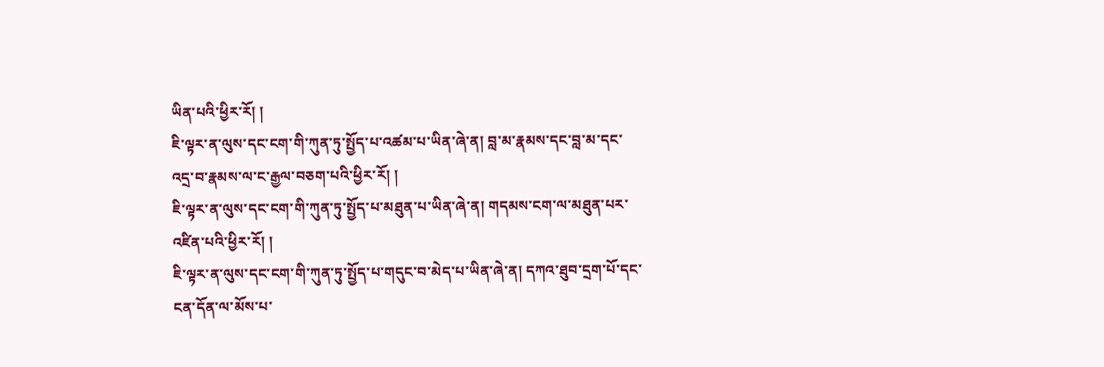ཡིན་པའི་ཕྱིར་རོ། །
ཇི་ལྟར་ན་ལུས་དང་ངག་གི་ཀུན་ཏུ་སྤྱོད་པ་འཚམ་པ་ཡིན་ཞེ་ན། བླ་མ་རྣམས་དང་བླ་མ་དང་འདྲ་བ་རྣམས་ལ་ང་རྒྱལ་བཅག་པའི་ཕྱིར་རོ། །
ཇི་ལྟར་ན་ལུས་དང་ངག་གི་ཀུན་ཏུ་སྤྱོད་པ་མཐུན་པ་ཡིན་ཞེ་ན། གདམས་ངག་ལ་མཐུན་པར་འཛིན་པའི་ཕྱིར་རོ། །
ཇི་ལྟར་ན་ལུས་དང་ངག་གི་ཀུན་ཏུ་སྤྱོད་པ་གདུང་བ་མེད་པ་ཡིན་ཞེ་ན། དཀའ་ཐུབ་དྲག་པོ་དང་ངན་དོན་ལ་མོས་པ་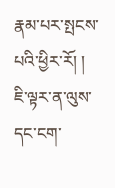རྣམ་པར་སྤངས་པའི་ཕྱིར་རོ། །
ཇི་ལྟར་ན་ལུས་དང་ངག་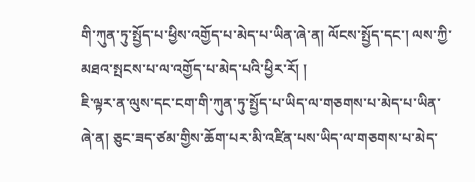གི་ཀུན་ཏུ་སྤྱོད་པ་ཕྱིས་འགྱོད་པ་མེད་པ་ཡིན་ཞེ་ན། ལོངས་སྤྱོད་དང་། ལས་ཀྱི་མཐའ་སྤངས་པ་ལ་འགྱོད་པ་མེད་པའི་ཕྱིར་རོ། །
ཇི་ལྟར་ན་ལུས་དང་ངག་གི་ཀུན་ཏུ་སྤྱོད་པ་ཡིད་ལ་གཅགས་པ་མེད་པ་ཡིན་ཞེ་ན། ཅུང་ཟད་ཙམ་གྱིས་ཆོག་པར་མི་འཛིན་པས་ཡིད་ལ་གཅགས་པ་མེད་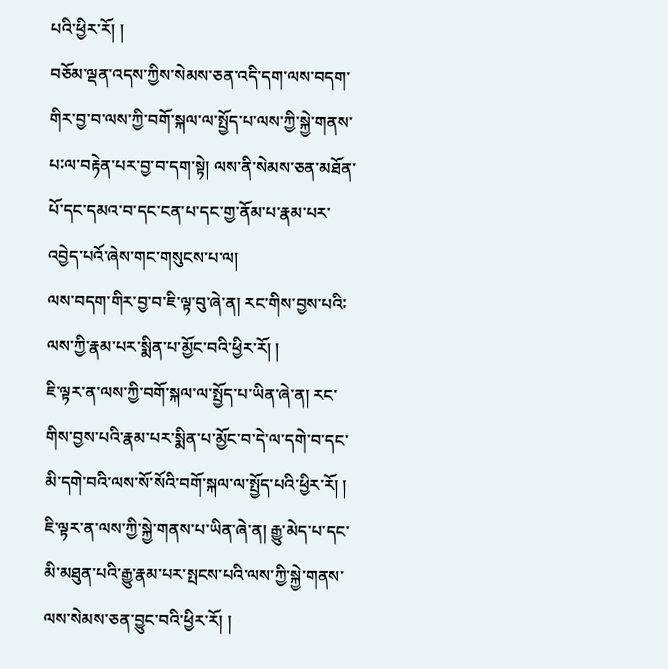པའི་ཕྱིར་རོ། །
བཅོམ་ལྡན་འདས་ཀྱིས་སེམས་ཅན་འདི་དག་ལས་བདག་གིར་བྱ་བ་ལས་ཀྱི་བགོ་སྐལ་ལ་སྤྱོད་པ་ལས་ཀྱི་སྐྱེ་གནས་པ࿒ལ་བརྟེན་པར་བྱ་བ་དག་སྟེ། ལས་ནི་སེམས་ཅན་མཐོན་པོ་དང་དམའ་བ་དང་ངན་པ་དང་གྱ་ནོམ་པ་རྣམ་པར་འབྱེད་པའོ་ཞེས་གང་གསུངས་པ་ལ།
ལས་བདག་གིར་བྱ་བ་ཇི་ལྟ་བུ་ཞེ་ན། རང་གིས་བྱས་པའི࿒ལས་ཀྱི་རྣམ་པར་སྨིན་པ་མྱོང་བའི་ཕྱིར་རོ། །
ཇི་ལྟར་ན་ལས་ཀྱི་བགོ་སྐལ་ལ་སྤྱོད་པ་ཡིན་ཞེ་ན། རང་གིས་བྱས་པའི་རྣམ་པར་སྨིན་པ་མྱོང་བ་དེ་ལ་དགེ་བ་དང་མི་དགེ་བའི་ལས་སོ་སོའི་བགོ་སྐལ་ལ་སྤྱོད་པའི་ཕྱིར་རོ། །
ཇི་ལྟར་ན་ལས་ཀྱི་སྐྱེ་གནས་པ་ཡིན་ཞེ་ན། རྒྱུ་མེད་པ་དང་མི་མཐུན་པའི་རྒྱུ་རྣམ་པར་སྤངས་པའི་ལས་ཀྱི་སྐྱེ་གནས་ལས་སེམས་ཅན་བྱུང་བའི་ཕྱིར་རོ། །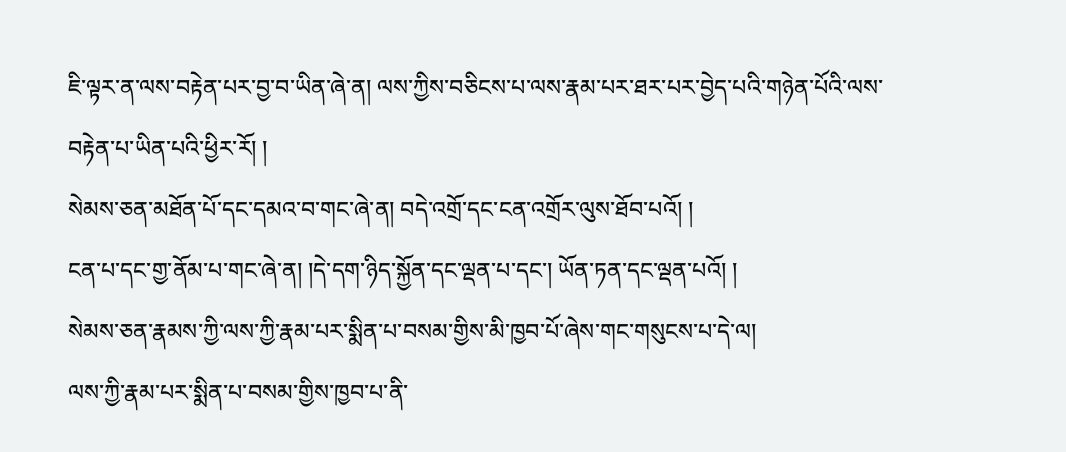ཇི་ལྟར་ན་ལས་བརྟེན་པར་བྱ་བ་ཡིན་ཞེ་ན། ལས་ཀྱིས་བཅིངས་པ་ལས་རྣམ་པར་ཐར་པར་བྱེད་པའི་གཉེན་པོའི་ལས་བརྟེན་པ་ཡིན་པའི་ཕྱིར་རོ། །
སེམས་ཅན་མཐོན་པོ་དང་དམའ་བ་གང་ཞེ་ན། བདེ་འགྲོ་དང་ངན་འགྲོར་ལུས་ཐོབ་པའོ། །
ངན་པ་དང་གྱ་ནོམ་པ་གང་ཞེ་ན། །དེ་དག་ཉིད་སྐྱོན་དང་ལྡན་པ་དང་། ཡོན་ཏན་དང་ལྡན་པའོ། །
སེམས་ཅན་རྣམས་ཀྱི་ལས་ཀྱི་རྣམ་པར་སྨིན་པ་བསམ་གྱིས་མི་ཁྱབ་པོ་ཞེས་གང་གསུངས་པ་དེ་ལ།
ལས་ཀྱི་རྣམ་པར་སྨིན་པ་བསམ་གྱིས་ཁྱབ་པ་ནི་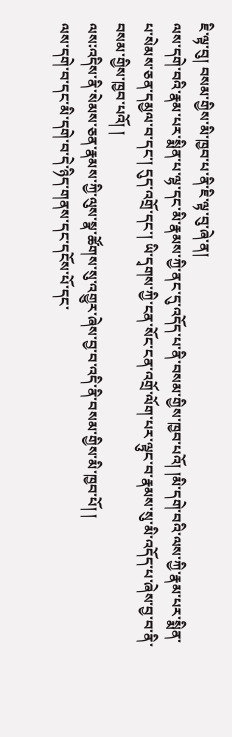ཇི་ལྟ་བུ། བསམ་གྱིས་མི་ཁྱབ་པ་ནི་ཇི་ལྟ་བུ་ཞེ་ན།
ལས་དགེ་བའི་རྣམ་པར་སྨིན་པ་ལྷ་དང་མི་རྣམས་ཀྱི་ནང་དུ་འདོད་པ་ནི་བསམ་གྱིས་ཁྱབ་པའོ། །མི་དགེ་བའི་ལས་ཀྱི་རྣམ་པར་སྨིན་པ་སེམས་ཅན་དམྱལ་བ་དང་། དུད་འགྲོ་དང་། ཡི་དྭགས་ཀྱི་ངན་སོང་ངན་འགྲོ་ལོག་པར་ལྟུང་བ་རྣམས་སུ་མི་འདོད་པ་ཞེས་བྱ་བ་ནི་བསམ་གྱིས་ཁྱབ་པའོ། །
ལས࿒འདིས་ནི་སེམས་ཅན་རྣམས་ཀྱི་ལུས་སྣ་ཚོགས་སུ་འགྱུར་ཞེས་བྱ་བ་འདི་ནི་བསམ་གྱིས་མི་ཁྱབ་པོ། །
ལས་དགེ་བ་དང་མི་དགེ་བ་དེ་ཉིད་གནས་དང་དངོས་པོ་དང་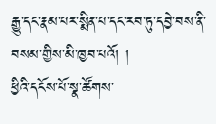རྒྱུ་དང་རྣམ་པར་སྨིན་པ་དང་རབ་ཏུ་དབྱེ་བས་ནི་བསམ་གྱིས་མི་ཁྱབ་པའོ། །
ཕྱིའི་དངོས་པོ་སྣ་ཚོགས་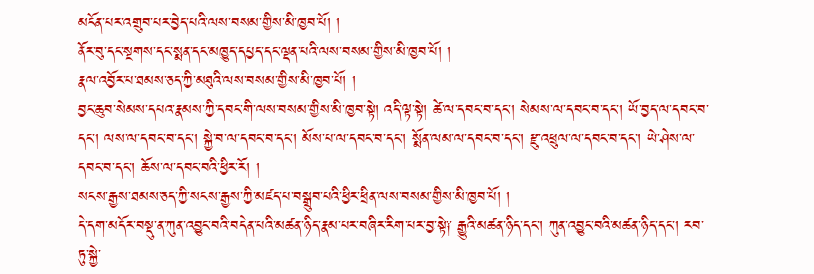མངོན་པར་འགྲུབ་པར་བྱེད་པའི་ལས་བསམ་གྱིས་མི་ཁྱབ་པོ། །
ནོར་བུ་དང་སྔགས་དང་སྨན་དང་མཁྱུད་དཔྱད་དང་ལྡན་པའི་ལས་བསམ་གྱིས་མི་ཁྱབ་པོ། །
རྣལ་འབྱོར་པ་ཐམས་ཅད་ཀྱི་མཐུའི་ལས་བསམ་གྱིས་མི་ཁྱབ་པོ། །
བྱང་ཆུབ་སེམས་དཔའ་རྣམས་ཀྱི་དབང་གི་ལས་བསམ་གྱིས་མི་ཁྱབ་སྟེ། འདི་ལྟ་སྟེ། ཚེ་ལ་དབང་བ་དང་། སེམས་ལ་དབང་བ་དང་། ཡོ་བྱད་ལ་དབང་བ་དང་། ལས་ལ་དབང་བ་དང་། སྐྱེ་བ་ལ་དབང་བ་དང་། མོས་པ་ལ་དབང་བ་དང་། སྨོན་ལམ་ལ་དབང་བ་དང་། རྫུ་འཕྲུལ་ལ་དབང་བ་དང་། ཡེ་ཤེས་ལ་དབང་བ་དང་། ཆོས་ལ་དབང་བའི་ཕྱིར་རོ། །
སངས་རྒྱས་ཐམས་ཅད་ཀྱི་སངས་རྒྱས་ཀྱི་མཛད་པ་བསྒྲུབ་པའི་ཕྱིར་ཕྲིན་ལས་བསམ་གྱིས་མི་ཁྱབ་པོ། །
དེ་དག་མདོར་བསྡུ་ན་ཀུན་འབྱུང་བའི་བདེན་པའི་མཚན་ཉིད་རྣམ་པར་བཞིར་རིག་པར་བྱ་སྟེ༑ རྒྱུའི་མཚན་ཉིད་དང་། ཀུན་འབྱུང་བའི་མཚན་ཉིད་དང་། རབ་ཏུ་སྐྱེ་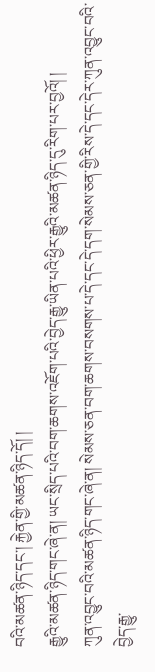བའི་མཚན་ཉིད་དང་། རྐྱེན་གྱི་མཚན་ཉིད་དོ། །
རྒྱུའི་མཚན་ཉིད་གང་ཞེ་ན། ཡང་སྲིད་པའི་བག་ཆགས་འཇོག་པའི་བྱེད་རྒྱུ་ཡིན་པའི་ཕྱིར་རྒྱུའི་མཚན་ཉིད་དུ་རིག་པར་བྱའོ། །
ཀུན་འབྱུང་བའི་མཚན་ཉིད་གང་ཞེ་ན། སེམས་ཅན་བག་ཆགས་བསགས་པ་དེ་དང་དེ་དག་སེམས་ཅན་གྱི་རིས་དེ་དང་དེར་ཀུན་འབྱུང་བའི་བྱེད་རྒྱུ་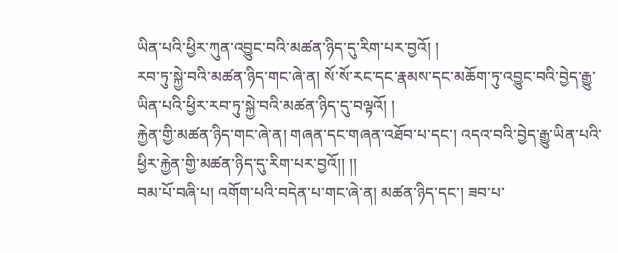ཡིན་པའི་ཕྱིར་ཀུན་འབྱུང་བའི་མཚན་ཉིད་དུ་རིག་པར་བྱའོ། །
རབ་ཏུ་སྐྱེ་བའི་མཚན་ཉིད་གང་ཞེ་ན། སོ་སོ་རང་དང་རྣམས་དང་མཆོག་ཏུ་འབྱུང་བའི་བྱེད་རྒྱུ་ཡིན་པའི་ཕྱིར་རབ་ཏུ་སྐྱེ་བའི་མཚན་ཉིད་དུ་བལྟའོ། །
རྐྱེན་གྱི་མཚན་ཉིད་གང་ཞེ་ན། གཞན་དང་གཞན་འཐོབ་པ་དང་། འདའ་བའི་བྱེད་རྒྱུ་ཡིན་པའི་ཕྱིར་རྐྱེན་གྱི་མཚན་ཉིད་དུ་རིག་པར་བྱའོ།། །།
བམ་པོ་བཞི་པ། འགོག་པའི་བདེན་པ་གང་ཞེ་ན། མཚན་ཉིད་དང་། ཟབ་པ་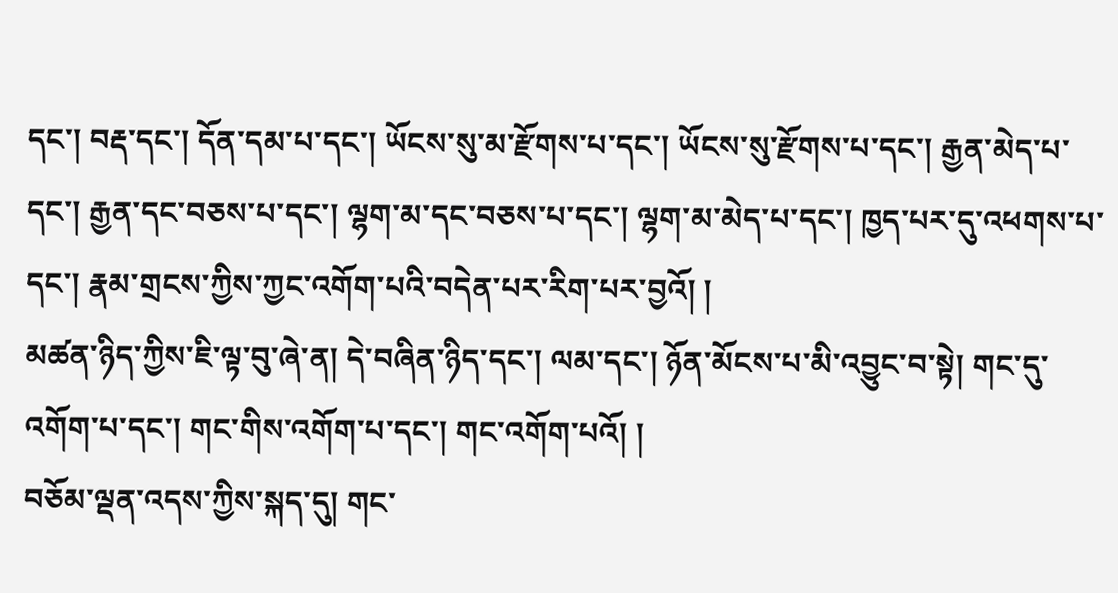དང་། བརྡ་དང་། དོན་དམ་པ་དང་། ཡོངས་སུ་མ་རྫོགས་པ་དང་། ཡོངས་སུ་རྫོགས་པ་དང་། རྒྱན་མེད་པ་དང་། རྒྱན་དང་བཅས་པ་དང་། ལྷག་མ་དང་བཅས་པ་དང་། ལྷག་མ་མེད་པ་དང་། ཁྱད་པར་དུ་འཕགས་པ་དང་། རྣམ་གྲངས་ཀྱིས་ཀྱང་འགོག་པའི་བདེན་པར་རིག་པར་བྱའོ། །
མཚན་ཉིད་ཀྱིས་ཇི་ལྟ་བུ་ཞེ་ན། དེ་བཞིན་ཉིད་དང་། ལམ་དང་། ཉོན་མོངས་པ་མི་འབྱུང་བ་སྟེ། གང་དུ་འགོག་པ་དང་། གང་གིས་འགོག་པ་དང་། གང་འགོག་པའོ། །
བཅོམ་ལྡན་འདས་ཀྱིས་སྐད་དུ། གང་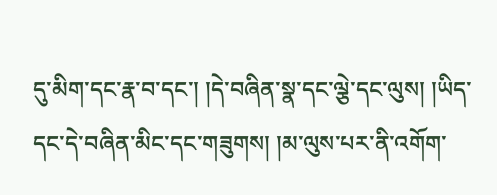དུ་མིག་དང་རྣ་བ་དང་། །དེ་བཞིན་སྣ་དང་ལྕེ་དང་ལུས། །ཡིད་དང་དེ་བཞིན་མིང་དང་གཟུགས། །མ་ལུས་པར་ནི་འགོག་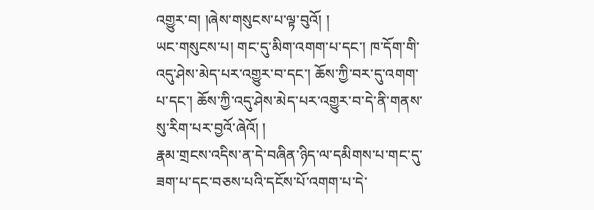འགྱུར་བ། །ཞེས་གསུངས་པ་ལྟ་བུའོ། །
ཡང་གསུངས་པ། གང་དུ་མིག་འགག་པ་དང་། ཁ་དོག་གི་འདུ་ཤེས་མེད་པར་འགྱུར་བ་དང་། ཆོས་ཀྱི་བར་དུ་འགག་པ་དང་། ཆོས་ཀྱི་འདུ་ཤེས་མེད་པར་འགྱུར་བ་དེ་ནི་གནས་སུ་རིག་པར་བྱའོ་ཞེའོ། །
རྣམ་གྲངས་འདིས་ན་དེ་བཞིན་ཉིད་ལ་དམིགས་པ་གང་དུ་ཟག་པ་དང་བཅས་པའི་དངོས་པོ་འགག་པ་དེ་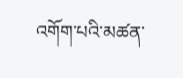འགོག་པའི་མཚན་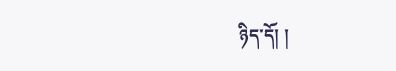ཉིད་དོ། །